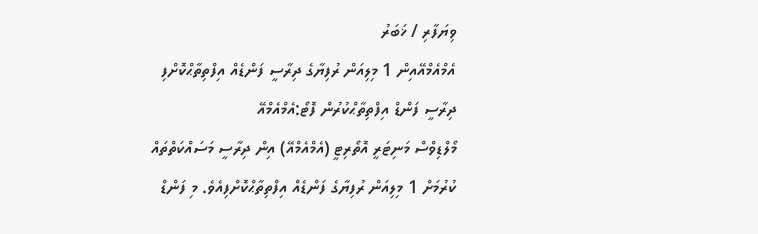ވިޔަފާރި / ޚަބަރު
އެމްއެމްއޭއިން 1 މިލިއަން ރުފިޔާގެ ދިރާސީ ފަންޑެއް އިފްތިތާޙްކޮށްފި
ދިރާސީ ފަންޑް އިފްތިތާޙްކުރުން ފޮޓޯ:އެމްއެމްއޭ
މޯލްޑިވްސް މަނިޓަރީ އޮތޯރިޓީ (އެމްއެމްއޭ) އިން ދިރާސީ މަސައްކަތްތައް ކުރުމަށް 1 މިލިއަން ރުފިޔާގެ ފަންޑެއް އިފްތިތާޙްކޮށްފިއެވެ. މި ފަންޑް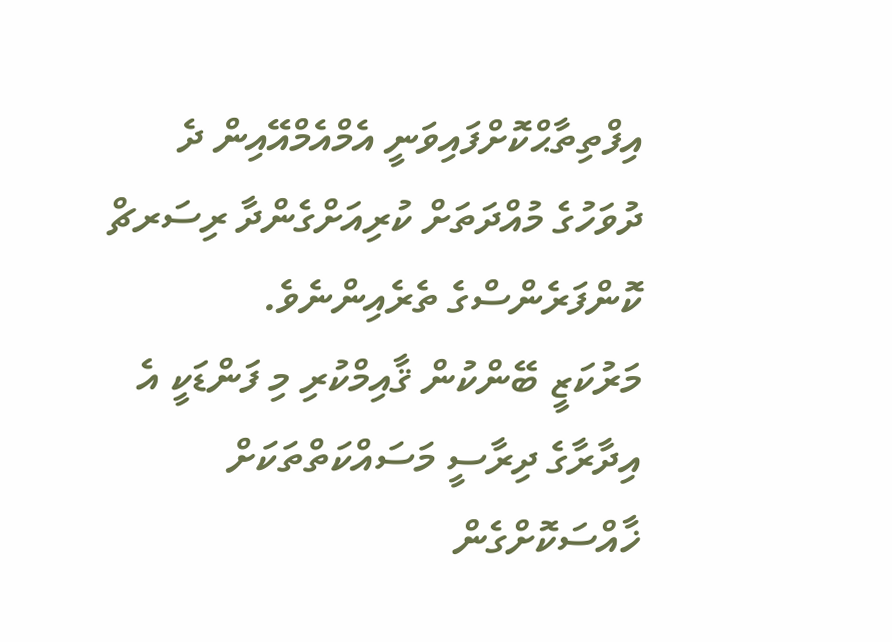އިފްތިތާޙްކޮށްފައިވަނީ އެމްއެމްއޭއިން ދެ ދުވަހުގެ މުއްދަތަށް ކުރިއަށްގެންދާ ރިސަރޗް ކޮންފަރެންސްގެ ތެރެއިންނެވެ.
މަރުކަޒީ ބޭންކުން ޤާއިމްކުރި މި ފަންޑަކީ އެ އިދާރާގެ ދިރާސީ މަސައްކަތްތަކަށް ޚާއްސަކޮށްގެން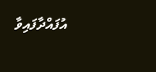އުފައްދާފައިވާ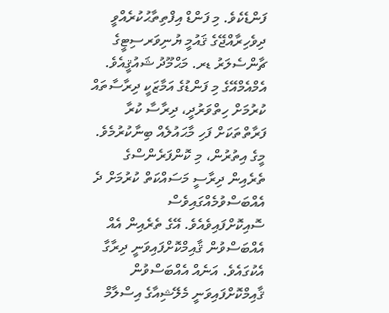ފަންޑެކެވެ. މި ފަންޑް އިފްތިތާޙުކުރެއްވީ ދިވެހިރާއްޖޭގެ ޤައުމީ ޔުނިވަރސިޓީގެ ޗާންސެލަރު ޑރ. މަޙްމޫދު ޝައުޤީއެވެ. އެމްއެމްއޭގެ މި ފަންޑުގެ އަމާޒަކީ ދިރާސާތައް ކުރުމަށް ހިތްވަރުދީ، ދިރާސާ ކުރާ ފަރާތްތަކަށް ފަހި މާޙައުލެއް ބިނާކުރުމެވެ.
މީގެ އިތުރުން، މި ކޮންފަރެންސްގެ ތެރެއިން ދިރާސީ މަސައްކަތް ކުރުމަށް ދެ އެއްބަސްވުމެއްގައިވެސް ސޮއިކޮށްފައިވެއެވެ. އޭގެ ތެރެއިން އެއް އެއްބަސްވުން ޤާއިމްކޮށްފައިވަނީ ދިރާގާ އެކުގައެވެ. އަނެއް އެއްބަސްވުން ޤާއިމްކޮށްފައިވަނީ މެލޭޝިއާގެ އިސްލާމް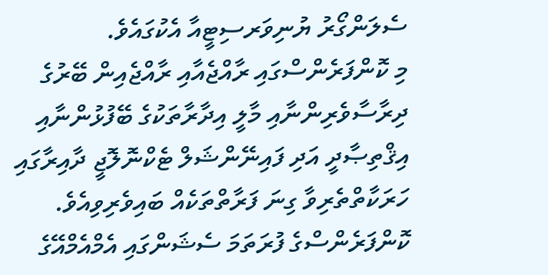ސެލަންގޯރު ޔުނިވަރސިޓީއާ އެކުގައެވެ.
މި ކޮންފަރެންސްގައި ރާއްޖެއާއި ރާއްޖެއިން ބޭރުގެ ދިރާސާވެރިންނާއި މާލީ އިދާރާތަކުގެ ބޭފުޅުންނާއި އިޤްތިޞާދީ އަދި ފައިނޭންޝަލް ޓެކްނޮލޮޖީ ދާއިރާގައި ހަރަކާތްތެރިވާ ގިނަ ފަރާތްތަކެއް ބައިވެރިވިއެވެ. ކޮންފަރެންސްގެ ފުރަތަމަ ސެޝަންގައި އެމްއެމްއޭގެ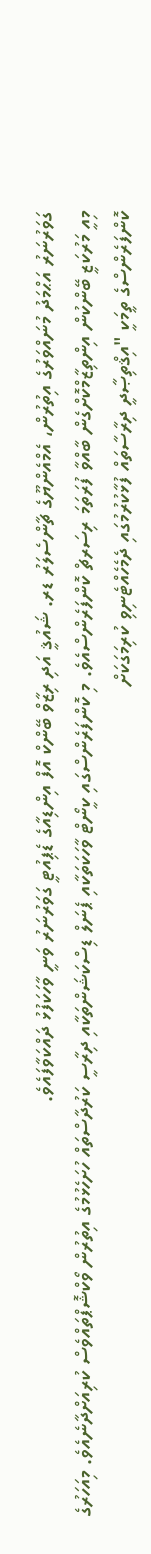ގަވަރުނަރު އަޙްމަދު މުނައްވަރުގެ އިތުރުން، އެމްއެންޔޫގެ ޗާންސެލަރު ޑރ. ޝައުޤީ އަދި ރިޒާވް ބޭންކް އޮފް އިންޑިއާގެ ޑެޕިއުޓީ ގަވަރުނަރު ވަނީ ވާހަކަފުޅު ދައްކަވާފައެވެ.
މިއީ މަރުކަޒީ ބޭންކުން އިންތިޒާމްކޮށްގެން ބާއްވާ ފުރަތަމަ ރިސަރޗް ކޮންފަރެންސްއެވެ. މި ކޮންފަރެންސްގައި ކީނޯޓް ވާހަކަތަކާއި ޕެނަލް ޑިސްކަޝަންތަކާއި ދިރާސީ ކަރުދާސްތައް ހުށަހެޅުމުގެ އިތުރުން ވޯކްޝޮޕްތައްވެސް ކުރިއަށްދާނެއެވެ. މިއަހަރުގެ ކޮންފަރެންސްގެ ތީމަކީ "އިޤްތިޞާދީ ދިރާސާތައް ފުޅާކުރުމުގައި ދެމެހެއްޓެނިވި ކުރިމަގަކަށް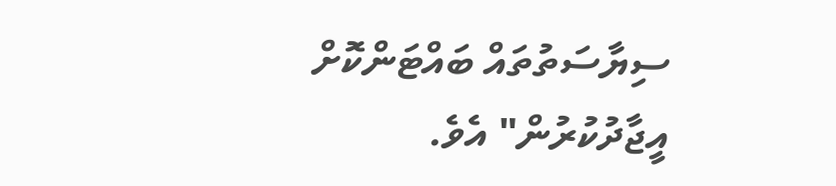ސިޔާސަތުތައް ބައްޓަންކޮށް އީޖާދުކުރުން" އެވެ.